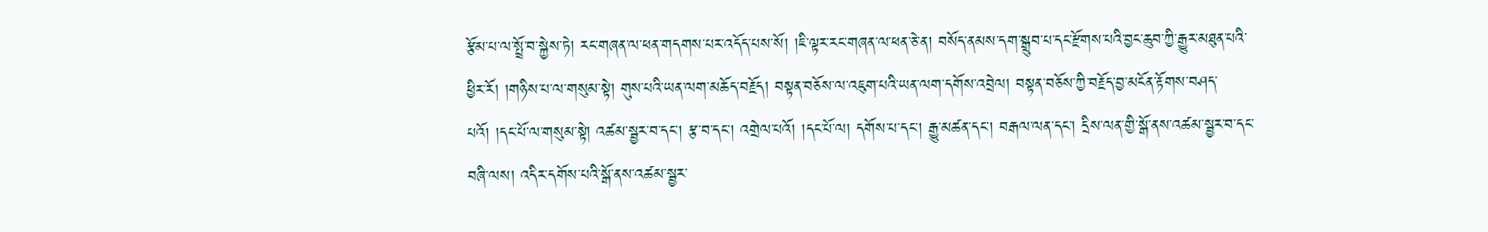རྩོམ་པ་ལ་སྤྲོ་བ་སྐྱེས་ཏེ། རང་གཞན་ལ་ཕན་གདགས་པར་འདོད་པས་སོ། །ཇི་ལྟར་རང་གཞན་ལ་ཕན་ཅེ་ན། བསོད་ནམས་དག་སྒྲུབ་པ་དང་རྫོགས་པའི་བྱང་ཆུབ་ཀྱི་རྒྱུར་མཐུན་པའི་ཕྱིར་རོ། །གཉིས་པ་ལ་གསུམ་སྟེ། གུས་པའི་ཡན་ལག་མཆོད་བརྗོད། བསྟན་བཅོས་ལ་འཇུག་པའི་ཡན་ལག་དགོས་འབྲེལ། བསྟན་བཅོས་ཀྱི་བརྗོད་བྱ་མངོན་རྟོགས་བཤད་པའོ། །དང་པོ་ལ་གསུམ་སྟེ། འཚམ་སྦྱར་བ་དང་། རྩ་བ་དང་། འགྲེལ་པའོ། །དང་པོ་ལ། དགོས་པ་དང་། རྒྱུ་མཚན་དང་། བརྒལ་ལན་དང་། དྲིས་ལན་གྱི་སྒོ་ནས་འཚམ་སྦྱར་བ་དང་བཞི་ལས། འདིར་དགོས་པའི་སྒོ་ནས་འཚམ་སྦྱར་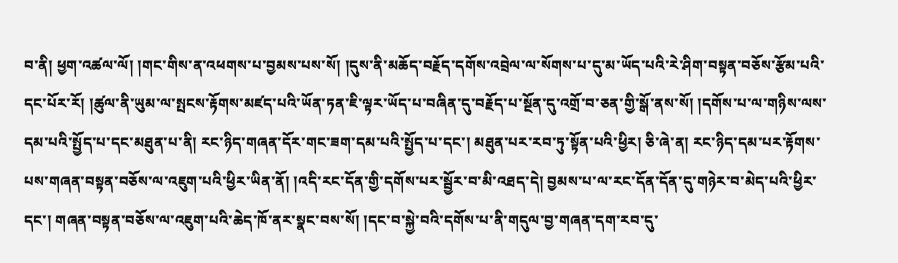བ་ནི། ཕྱག་འཚལ་ལོ། །གང་གིས་ན་འཕགས་པ་བྱམས་པས་སོ། །དུས་ནི་མཆོད་བརྗོད་དགོས་འབྲེལ་ལ་སོགས་པ་དུ་མ་ཡོད་པའི་རེ་ཤིག་བསྟན་བཅོས་རྩོམ་པའི་དང་པོར་རོ། །ཚུལ་ནི་ཡུམ་ལ་སྤངས་རྟོགས་མཛད་པའི་ཡོན་ཏན་ཇི་ལྟར་ཡོད་པ་བཞིན་དུ་བརྗོད་པ་སྔོན་དུ་འགྲོ་བ་ཅན་གྱི་སྒོ་ནས་སོ། །དགོས་པ་ལ་གཉིས་ལས་དམ་པའི་སྤྱོད་པ་དང་མཐུན་པ་ནི། རང་ཉིད་གཞན་དོར་གང་ཟག་དམ་པའི་སྤྱོད་པ་དང་། མཐུན་པར་རབ་ཏུ་སྟོན་པའི་ཕྱིར། ཅི་ཞེ་ན། རང་ཉིད་དམ་པར་རྟོགས་པས་གཞན་བསྟན་བཅོས་ལ་འཇུག་པའི་ཕྱིར་ཡིན་ནོ། །འདི་རང་དོན་གྱི་དགོས་པར་སྦྱོར་བ་མི་འཐད་དེ། བྱམས་པ་ལ་རང་དོན་དོན་དུ་གཉེར་བ་མེད་པའི་ཕྱིར་དང་། གཞན་བསྟན་བཅོས་ལ་འཇུག་པའི་ཆེད་ཁོ་ནར་སྣང་བས་སོ། །དང་བ་སྐྱེ་བའི་དགོས་པ་ནི་གདུལ་བྱ་གཞན་དག་རབ་དུ་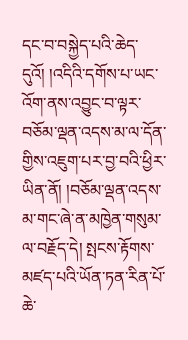དང་བ་བསྐྱེད་པའི་ཆེད་དུའོ། །འདིའི་དགོས་པ་ཡང་འོག་ནས་འབྱུང་བ་ལྟར་བཅོམ་ལྡན་འདས་མ་ལ་དོན་གྱིས་འཇུག་པར་བྱ་བའི་ཕྱིར་ཡིན་ནོ། །བཅོམ་ལྡན་འདས་མ་གང་ཞེ་ན་མཁྱེན་གསུམ་ལ་བརྗོད་དེ། སྤངས་རྟོགས་མཛད་པའི་ཡོན་ཏན་རིན་པོ་ཆེ་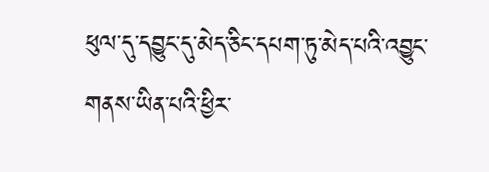ཕུལ་དུ་དབྱུང་དུ་མེད་ཅིང་དཔག་ཏུ་མེད་པའི་འབྱུང་གནས་ཡིན་པའི་ཕྱིར་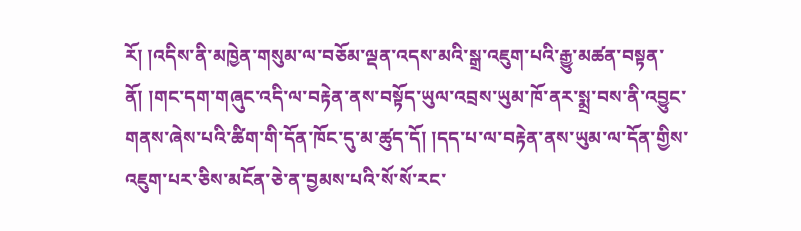རོ། །འདིས་ནི་མཁྱེན་གསུམ་ལ་བཅོམ་ལྡན་འདས་མའི་སྒྲ་འཇུག་པའི་རྒྱུ་མཚན་བསྟན་ནོ། །གང་དག་གཞུང་འདི་ལ་བརྟེན་ནས་བསྟོད་ཡུལ་འབྲས་ཡུམ་ཁོ་ནར་སྨྲ་བས་ནི་འབྱུང་གནས་ཞེས་པའི་ཚིག་གི་དོན་ཁོང་དུ་མ་ཚུད་དོ། །དད་པ་ལ་བརྟེན་ནས་ཡུམ་ལ་དོན་གྱིས་འཇུག་པར་ཅིས་མངོན་ཅེ་ན་བྱམས་པའི་སོ་སོ་རང་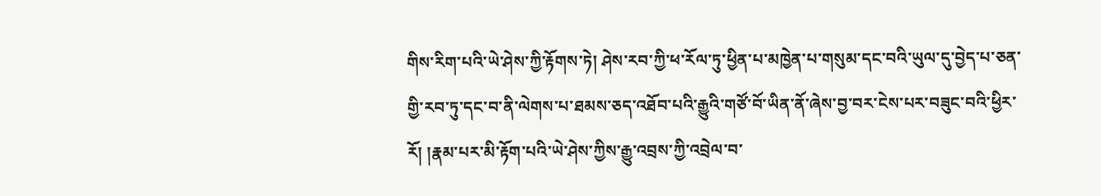གིས་རིག་པའི་ཡེ་ཤེས་ཀྱི་རྟོགས་ཏེ། ཤེས་རབ་ཀྱི་ཕ་རོལ་ཏུ་ཕྱིན་པ་མཁྱེན་པ་གསུམ་དང་བའི་ཡུལ་དུ་བྱེད་པ་ཅན་གྱི་རབ་ཏུ་དང་བ་ནི་ལེགས་པ་ཐམས་ཅད་འཐོབ་པའི་རྒྱུའི་གཙོ་བོ་ཡིན་ནོ་ཞེས་བྱ་བར་ངེས་པར་བཟུང་བའི་ཕྱིར་རོ། །རྣམ་པར་མི་རྟོག་པའི་ཡེ་ཤེས་ཀྱིས་རྒྱུ་འབྲས་ཀྱི་འབྲེལ་བ་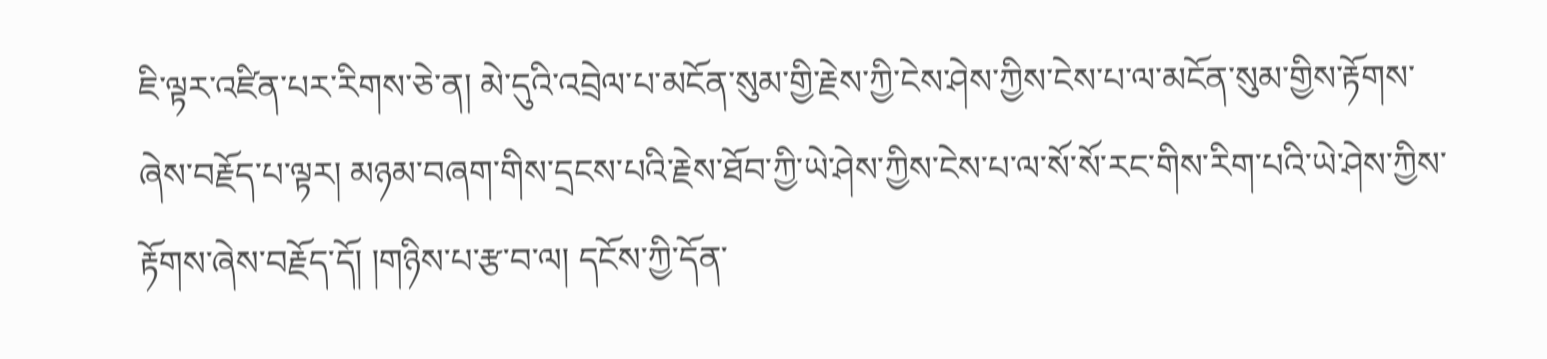ཇི་ལྟར་འཛིན་པར་རིགས་ཅེ་ན། མེ་དུའི་འབྲེལ་པ་མངོན་སུམ་གྱི་རྗེས་ཀྱི་ངེས་ཤེས་ཀྱིས་ངེས་པ་ལ་མངོན་སུམ་གྱིས་རྟོགས་ཞེས་བརྗོད་པ་ལྟར། མཉམ་བཞག་གིས་དྲངས་པའི་རྗེས་ཐོབ་ཀྱི་ཡེ་ཤེས་ཀྱིས་ངེས་པ་ལ་སོ་སོ་རང་གིས་རིག་པའི་ཡེ་ཤེས་ཀྱིས་རྟོགས་ཞེས་བརྗོད་དོ། །གཉིས་པ་རྩ་བ་ལ། དངོས་ཀྱི་དོན་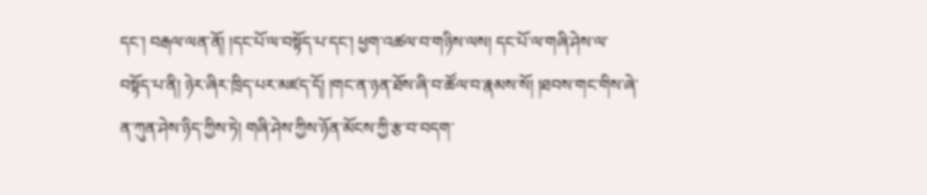དང་། བརྒལ་ལན་ནོ། །དང་པོ་ལ་བསྟོད་པ་དང་། ཕྱག་འཚལ་བ་གཉིས་ལས། དང་པོ་ལ་གཞི་ཤེས་ལ་བསྟོད་པ་ནི། ཉེར་ཞིར་ཁྲིད་པར་མཛད་དོ། །གང་ན་ཉན་ཐོས་ཞི་བ་ཚོལ་བ་རྣམས་སོ། །ཐབས་གང་གིས་ཞེ་ན་ཀུན་ཤེས་ཉིད་ཀྱིས་ཏེ། གཞི་ཤེས་ཀྱིས་ཉོན་མོངས་ཀྱི་རྩ་བ་བདག་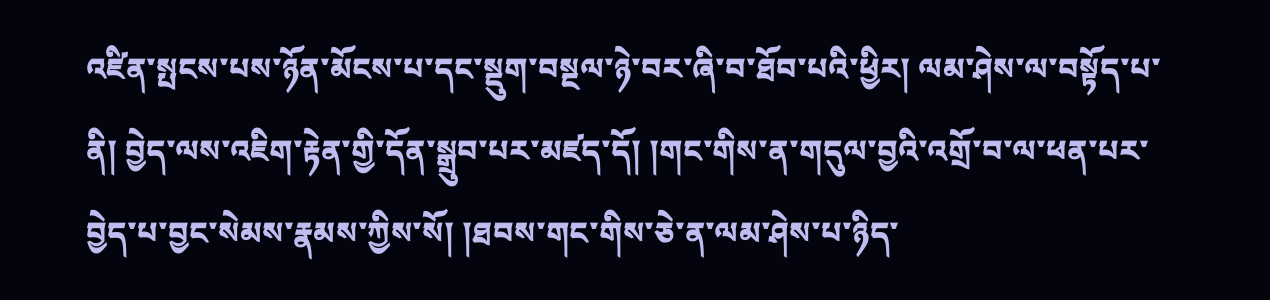འཛིན་སྤངས་པས་ཉོན་མོངས་པ་དང་སྡུག་བསྔལ་ཉེ་བར་ཞི་བ་ཐོབ་པའི་ཕྱིར། ལམ་ཤེས་ལ་བསྟོད་པ་ནི། བྱེད་ལས་འཇིག་རྟེན་གྱི་དོན་སྒྲུབ་པར་མཛད་དོ། །གང་གིས་ན་གདུལ་བྱའི་འགྲོ་བ་ལ་ཕན་པར་བྱེད་པ་བྱང་སེམས་རྣམས་ཀྱིས་སོ། །ཐབས་གང་གིས་ཅེ་ན་ལམ་ཤེས་པ་ཉིད་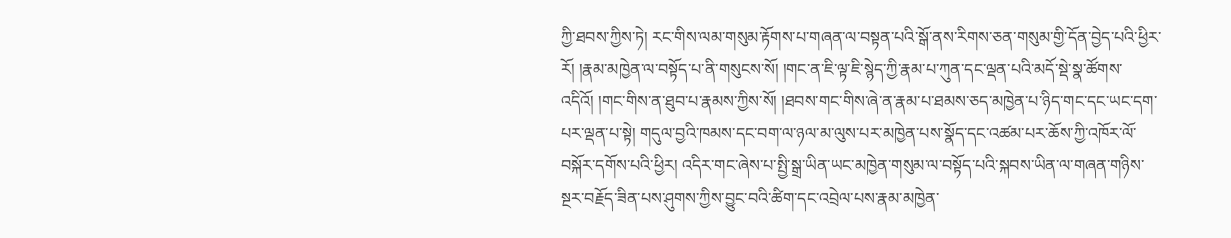ཀྱི་ཐབས་ཀྱིས་ཏེ། རང་གིས་ལམ་གསུམ་རྟོགས་པ་གཞན་ལ་བསྟན་པའི་སྒོ་ནས་རིགས་ཅན་གསུམ་གྱི་དོན་བྱེད་པའི་ཕྱིར་རོ། །རྣམ་མཁྱེན་ལ་བསྟོད་པ་ནི་གསུངས་སོ། །གང་ན་ཇི་ལྟ་ཇི་སྙེད་ཀྱི་རྣམ་པ་ཀུན་དང་ལྡན་པའི་མདོ་སྡེ་སྣ་ཚོགས་འདིའོ། །གང་གིས་ན་ཐུབ་པ་རྣམས་ཀྱིས་སོ། །ཐབས་གང་གིས་ཞེ་ན་རྣམ་པ་ཐམས་ཅད་མཁྱེན་པ་ཉིད་གང་དང་ཡང་དག་པར་ལྡན་པ་སྟེ། གདུལ་བྱའི་ཁམས་དང་བག་ལ་ཉལ་མ་ལུས་པར་མཁྱེན་པས་སྣོད་དང་འཚམ་པར་ཆོས་ཀྱི་འཁོར་ལོ་བསྐོར་དགོས་པའི་ཕྱིར། འདིར་གང་ཞེས་པ་སྤྱི་སྒྲ་ཡིན་ཡང་མཁྱེན་གསུམ་ལ་བསྟོད་པའི་སྐབས་ཡིན་ལ་གཞན་གཉིས་སྔར་བརྗོད་ཟིན་པས་ཤུགས་ཀྱིས་བྱུང་བའི་ཚིག་དང་འབྲེལ་པས་རྣམ་མཁྱེན་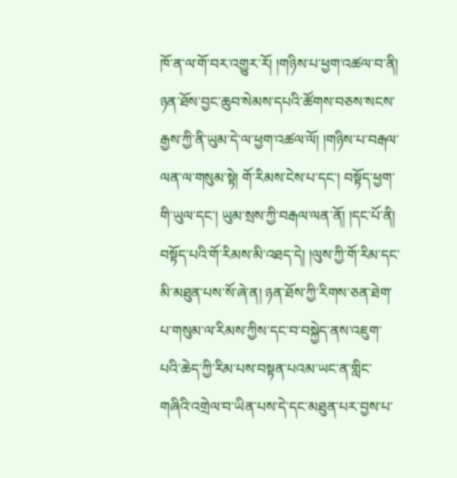ཁོ་ན་ལ་གོ་བར་འགྱུར་རོ། །གཉིས་པ་ཕྱག་འཚལ་བ་ནི། ཉན་ཐོས་བྱང་ཆུབ་སེམས་དཔའི་ཚོགས་བཅས་སངས་རྒྱས་ཀྱི་ནི་ཡུམ་དེ་ལ་ཕྱག་འཚལ་ལོ། །གཉིས་པ་བརྒལ་ལན་ལ་གསུམ་སྟེ། གོ་རིམས་ངེས་པ་དང་། བསྟོད་ཕྱག་གི་ཡུལ་དང་། ཡུམ་སྲས་ཀྱི་བརྒལ་ལན་ནོ། །དང་པོ་ནི། བསྟོད་པའི་གོ་རིམས་མི་འཐད་དེ། །ལུས་ཀྱི་གོ་རིམ་དང་མི་མཐུན་པས་སོ་ཞེ་ན། ཉན་ཐོས་ཀྱི་རིགས་ཅན་ཐེག་པ་གསུམ་ལ་རིམས་ཀྱིས་དང་བ་བསྐྱེད་ནས་འཇུག་པའི་ཆེད་ཀྱི་རིམ་པས་བསྟན་པའམ་ཡང་ན་གླིང་གཞིའི་འགྲེལ་བ་ཡིན་པས་དེ་དང་མཐུན་པར་བྱས་པ་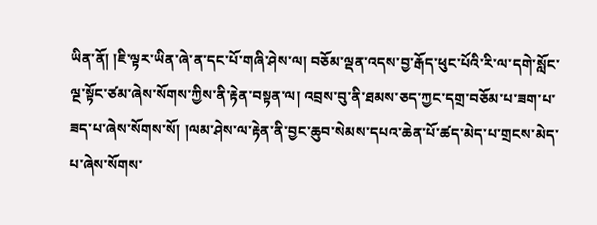ཡིན་ནོ། །ཇི་ལྟར་ཡིན་ཞེ་ན་དང་པོ་གཞི་ཤེས་ལ། བཅོམ་ལྡན་འདས་བྱ་རྒོད་ཕུང་པོའི་རི་ལ་དགེ་སློང་ལྔ་སྟོང་ཙམ་ཞེས་སོགས་ཀྱིས་ནི་རྟེན་བསྟན་ལ། འབྲས་བུ་ནི་ཐམས་ཅད་ཀྱང་དགྲ་བཅོམ་པ་ཟག་པ་ཟད་པ་ཞེས་སོགས་སོ། །ལམ་ཤེས་ལ་རྟེན་ནི་བྱང་ཆུབ་སེམས་དཔའ་ཆེན་པོ་ཚད་མེད་པ་གྲངས་མེད་པ་ཞེས་སོགས་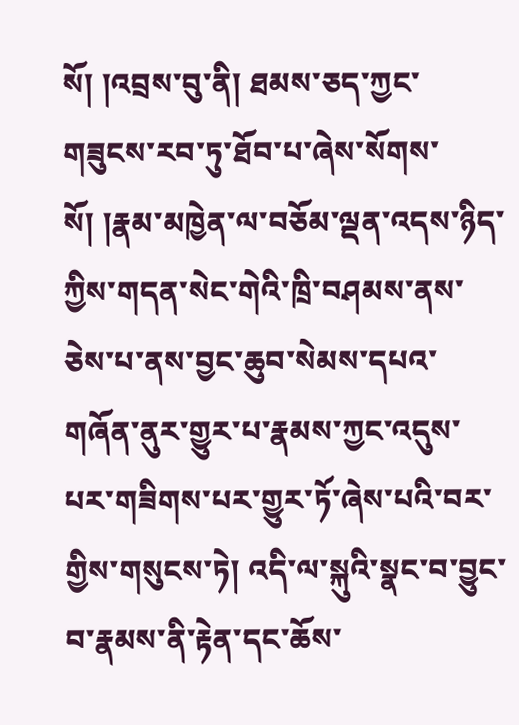སོ། །འབྲས་བུ་ནི། ཐམས་ཅད་ཀྱང་གཟུངས་རབ་ཏུ་ཐོབ་པ་ཞེས་སོགས་སོ། །རྣམ་མཁྱེན་ལ་བཅོམ་ལྡན་འདས་ཉིད་ཀྱིས་གདན་སེང་གེའི་ཁྲི་བཤམས་ནས་ཅེས་པ་ནས་བྱང་ཆུབ་སེམས་དཔའ་གཞོན་ནུར་གྱུར་པ་རྣམས་ཀྱང་འདུས་པར་གཟིགས་པར་གྱུར་ཏོ་ཞེས་པའི་བར་གྱིས་གསུངས་ཏེ། འདི་ལ་སྐུའི་སྣང་བ་བྱུང་བ་རྣམས་ནི་རྟེན་དང་ཆོས་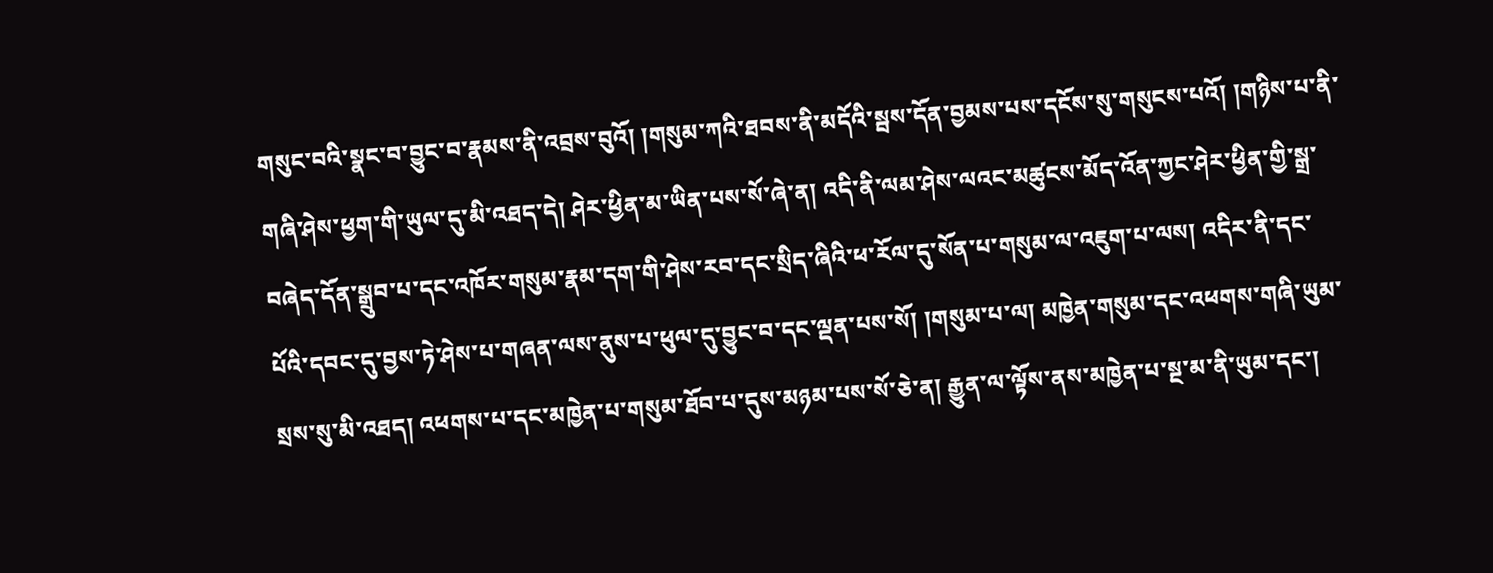གསུང་བའི་སྣང་བ་བྱུང་བ་རྣམས་ནི་འབྲས་བུའོ། །གསུམ་ཀའི་ཐབས་ནི་མདོའི་སྦས་དོན་བྱམས་པས་དངོས་སུ་གསུངས་པའོ། །གཉིས་པ་ནི་གཞི་ཤེས་ཕྱག་གི་ཡུལ་དུ་མི་འཐད་དེ། ཤེར་ཕྱིན་མ་ཡིན་པས་སོ་ཞེ་ན། འདི་ནི་ལམ་ཤེས་ལའང་མཚུངས་མོད་འོན་ཀྱང་ཤེར་ཕྱིན་གྱི་སྒྲ་བཞེད་དོན་སྒྲུབ་པ་དང་འཁོར་གསུམ་རྣམ་དག་གི་ཤེས་རབ་དང་སྲིད་ཞིའི་ཕ་རོལ་དུ་སོན་པ་གསུམ་ལ་འཇུག་པ་ལས། འདིར་ནི་དང་པོའི་དབང་དུ་བྱས་ཏེ་ཤེས་པ་གཞན་ལས་ནུས་པ་ཕུལ་དུ་བྱུང་བ་དང་ལྡན་པས་སོ། །གསུམ་པ་ལ། མཁྱེན་གསུམ་དང་འཕགས་གཞི་ཡུམ་སྲས་སུ་མི་འཐད། འཕགས་པ་དང་མཁྱེན་པ་གསུམ་ཐོབ་པ་དུས་མཉམ་པས་སོ་ཅེ་ན། རྒྱུན་ལ་ལྟོས་ནས་མཁྱེན་པ་སྔ་མ་ནི་ཡུམ་དང་།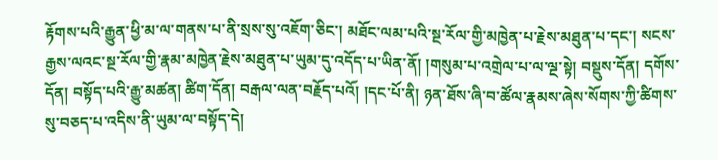རྟོགས་པའི་རྒྱུན་ཕྱི་མ་ལ་གནས་པ་ནི་སྲས་སུ་འཇོག་ཅིང་། མཐོང་ལམ་པའི་སྔ་རོལ་གྱི་མཁྱེན་པ་རྗེས་མཐུན་པ་དང་། སངས་རྒྱས་ལའང་སྔ་རོལ་གྱི་རྣམ་མཁྱེན་རྗེས་མཐུན་པ་ཡུམ་དུ་འདོད་པ་ཡིན་ནོ། །གསུམ་པ་འགྲེལ་པ་ལ་ལྔ་སྟེ། བསྡུས་དོན། དགོས་དོན། བསྟོད་པའི་རྒྱུ་མཚན། ཚིག་དོན། བརྒལ་ལན་བརྗོད་པའོ། །དང་པོ་ནི། ཉན་ཐོས་ཞི་བ་ཚོལ་རྣམས་ཞེས་སོགས་ཀྱི་ཚིགས་སུ་བཅད་པ་འདིས་ནི་ཡུམ་ལ་བསྟོད་དེ།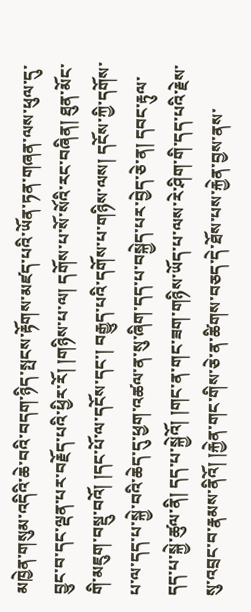མཁྱེན་གསུམ་འདིའི་ཆེ་བའི་བདག་ཉིད་སྤངས་རྟོགས་མཛད་པའི་ཡོན་ཏན་གཞན་ལས་ཕུལ་དུ་བྱུང་བ་དང་ལྡན་པར་བརྗོད་པའི་ཕྱིར་རོ། །གཉིས་པ་ལ། དགོས་པ་སོ་སོའི་རང་བཞིན། ཐུན་མོང་གི་མཇུག་བསྡུ་བའོ། །དང་པོ་ལ་དངོས་དང་། བརྒྱུད་པའི་དགོས་པ་གཉིས་ལས། དངོས་ཀྱི་དགོས་པ་ལ་དད་པ་སྐྱེ་བའི་ཆེད་དུ་ཕྱག་འཚལ་ན་སུ་ཞིག་དད་པ་བསྐྱེད་པར་བྱེད་ཅེ་ན། དབང་རྟུལ་དད་པ་སྐྱེ་ཚུལ་ནི། དད་པ་སྐྱེའོ། །གང་ན་གང་ཟག་གཉིས་ཡོད་པ་ལས་རེ་ཤིག་གི་དད་པའི་རྗེས་སུ་འབྲང་བ་རྣམས་ནིའོ། །རྐྱེན་གང་གིས་ཅེ་ན་ཚིགས་བཅད་དེ་ཐོས་པས་རྐྱེན་བྱས་ནས་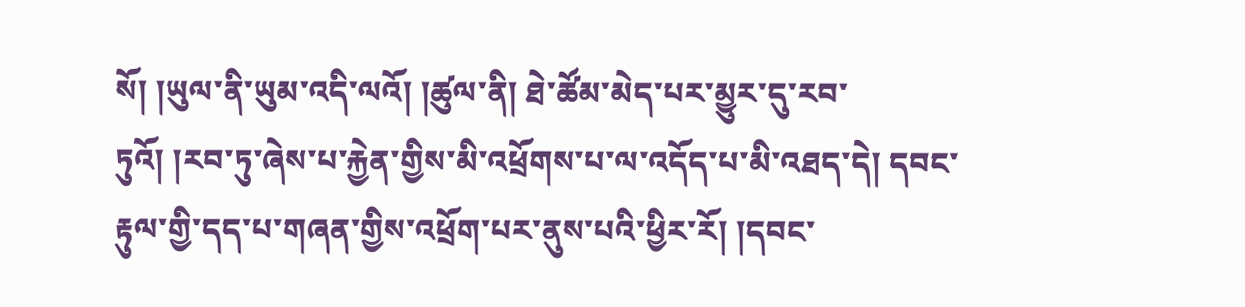སོ། །ཡུལ་ནི་ཡུམ་འདི་ལའོ། །ཚུལ་ནི། ཐེ་ཚོམ་མེད་པར་མྱུར་དུ་རབ་ཏུའོ། །རབ་ཏུ་ཞེས་པ་རྐྱེན་གྱིས་མི་འཕྲོགས་པ་ལ་འདོད་པ་མི་འཐད་དེ། དབང་རྟུལ་གྱི་དད་པ་གཞན་གྱིས་འཕྲོག་པར་ནུས་པའི་ཕྱིར་རོ། །དབང་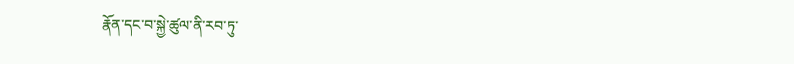རྣོན་དང་བ་སྐྱེ་ཚུལ་ནི་རབ་ཏུ་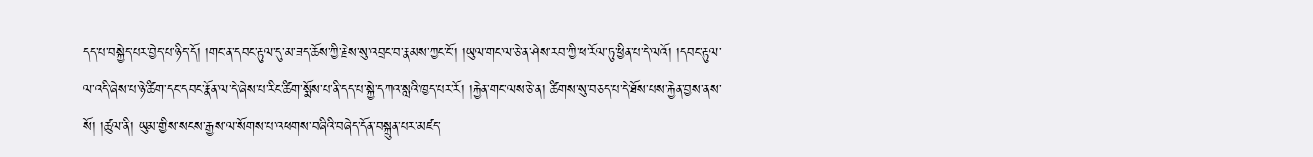དད་པ་བསྐྱེད་པར་བྱེད་པ་ཉིད་དོ། །གང་ན་དབང་རྟུལ་དུ་མ་ཟད་ཆོས་ཀྱི་རྗེས་སུ་འབྲང་བ་རྣམས་ཀྱང་ངོ་། །ཡུལ་གང་ལ་ཅེ་ན་ཤེས་རབ་ཀྱི་ཕ་རོལ་ཏུ་ཕྱིན་པ་དེ་ལའོ། །དབང་རྟུལ་ལ་འདི་ཞེས་པ་ཉེ་ཚིག་དང་དབང་རྣོན་ལ་དེ་ཞེས་པ་རིང་ཚིག་སྨོས་པ་ནི་དད་པ་སྐྱེ་དཀའ་སླའི་ཁྱད་པར་རོ། །རྐྱེན་གང་ལས་ཅེ་ན། ཚིགས་སུ་བཅད་པ་དེ་ཐོས་པས་རྐྱེན་བྱས་ནས་སོ། །ཚུལ་ནི། ཡུམ་གྱིས་སངས་རྒྱས་ལ་སོགས་པ་འཕགས་བཞིའི་བཞེད་དོན་བསྐྲུན་པར་མཛད་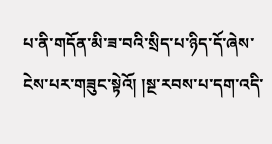པ་ནི་གདོན་མི་ཟ་བའི་སྲིད་པ་ཉིད་དོ་ཞེས་ངེས་པར་གཟུང་སྟེའོ། །སྔ་རབས་པ་དག་འདི་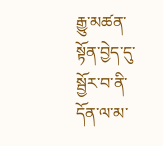རྒྱུ་མཚན་སྟོན་བྱེད་དུ་སྦྱོར་བ་ནི་དོན་ལ་མ་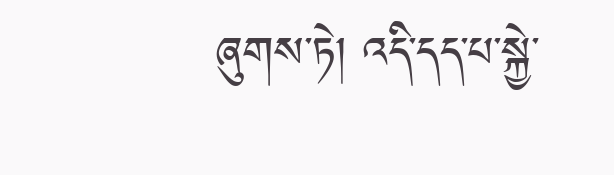ཞུགས་ཏེ། འདི་དད་པ་སྐྱེ་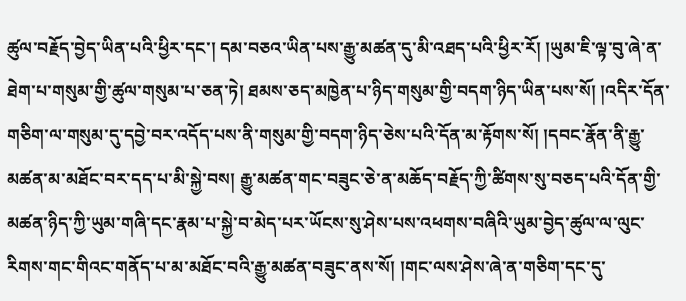ཚུལ་བརྗོད་བྱེད་ཡིན་པའི་ཕྱིར་དང་། དམ་བཅའ་ཡིན་པས་རྒྱུ་མཚན་དུ་མི་འཐད་པའི་ཕྱིར་རོ། །ཡུམ་ཇི་ལྟ་བུ་ཞེ་ན་ཐེག་པ་གསུམ་གྱི་ཚུལ་གསུམ་པ་ཅན་ཏེ། ཐམས་ཅད་མཁྱེན་པ་ཉིད་གསུམ་གྱི་བདག་ཉིད་ཡིན་པས་སོ། །འདིར་དོན་གཅིག་ལ་གསུམ་དུ་དབྱེ་བར་འདོད་པས་ནི་གསུམ་གྱི་བདག་ཉིད་ཅེས་པའི་དོན་མ་རྟོགས་སོ། །དབང་རྣོན་ནི་རྒྱུ་མཚན་མ་མཐོང་བར་དད་པ་མི་སྐྱེ་བས། རྒྱུ་མཚན་གང་བཟུང་ཅེ་ན་མཆོད་བརྗོད་ཀྱི་ཚིགས་སུ་བཅད་པའི་དོན་གྱི་མཚན་ཉིད་ཀྱི་ཡུམ་གཞི་དང་རྣམ་པ་སྐྱེ་བ་མེད་པར་ཡོངས་སུ་ཤེས་པས་འཕགས་བཞིའི་ཡུམ་བྱེད་ཚུལ་ལ་ལུང་རིགས་གང་གིའང་གནོད་པ་མ་མཐོང་བའི་རྒྱུ་མཚན་བཟུང་ནས་སོ། །གང་ལས་ཤེས་ཞེ་ན་གཅིག་དང་དུ་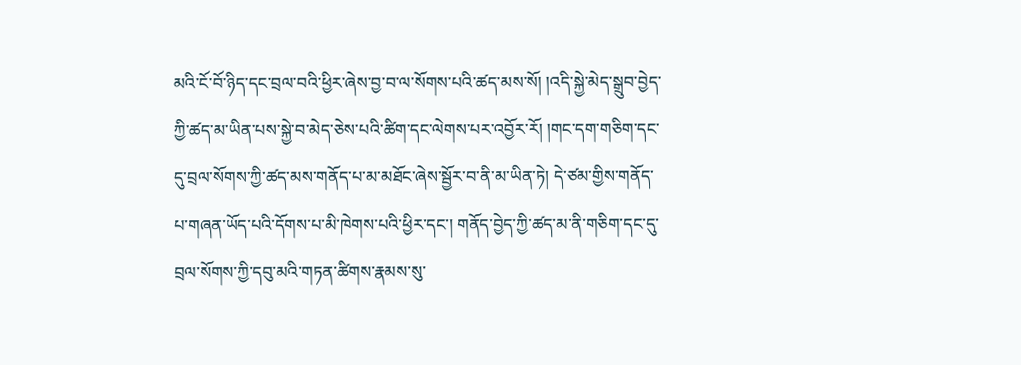མའི་ངོ་བོ་ཉིད་དང་བྲལ་བའི་ཕྱིར་ཞེས་བྱ་བ་ལ་སོགས་པའི་ཚད་མས་སོ། །འདི་སྐྱེ་མེད་སྒྲུབ་བྱེད་ཀྱི་ཚད་མ་ཡིན་པས་སྐྱེ་བ་མེད་ཅེས་པའི་ཚིག་དང་ལེགས་པར་འབྱོར་རོ། །གང་དག་གཅིག་དང་དུ་བྲལ་སོགས་ཀྱི་ཚད་མས་གནོད་པ་མ་མཐོང་ཞེས་སྦྱོར་བ་ནི་མ་ཡིན་ཏེ། དེ་ཙམ་གྱིས་གནོད་པ་གཞན་ཡོད་པའི་དོགས་པ་མི་ཁེགས་པའི་ཕྱིར་དང་། གནོད་བྱེད་ཀྱི་ཚད་མ་ནི་གཅིག་དང་དུ་བྲལ་སོགས་ཀྱི་དབུ་མའི་གཏན་ཚིགས་རྣམས་སུ་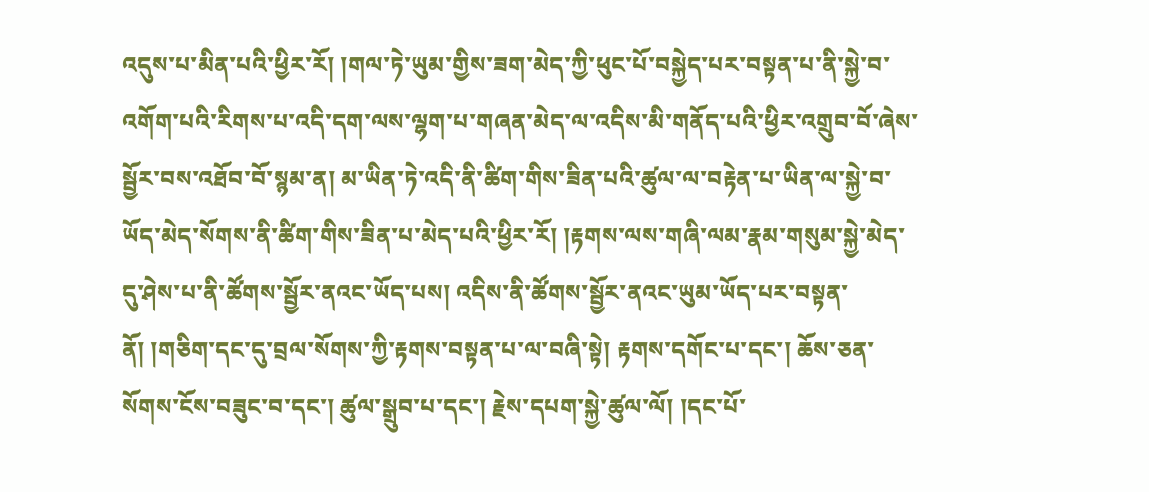འདུས་པ་མིན་པའི་ཕྱིར་རོ། །གལ་ཏེ་ཡུམ་གྱིས་ཟག་མེད་ཀྱི་ཕུང་པོ་བསྐྱེད་པར་བསྟན་པ་ནི་སྐྱེ་བ་འགོག་པའི་རིགས་པ་འདི་དག་ལས་ལྷག་པ་གཞན་མེད་ལ་འདིས་མི་གནོད་པའི་ཕྱིར་འགྲུབ་བོ་ཞེས་སྦྱོར་བས་འཐོབ་བོ་སྙམ་ན། མ་ཡིན་ཏེ་འདི་ནི་ཚིག་གིས་ཟིན་པའི་ཚུལ་ལ་བརྟེན་པ་ཡིན་ལ་སྐྱེ་བ་ཡོད་མེད་སོགས་ནི་ཚིག་གིས་ཟིན་པ་མེད་པའི་ཕྱིར་རོ། །རྟགས་ལས་གཞི་ལམ་རྣམ་གསུམ་སྐྱེ་མེད་དུ་ཤེས་པ་ནི་ཚོགས་སྦྱོར་ནའང་ཡོད་པས། འདིས་ནི་ཚོགས་སྦྱོར་ནའང་ཡུམ་ཡོད་པར་བསྟན་ནོ། །གཅིག་དང་དུ་བྲལ་སོགས་ཀྱི་རྟགས་བསྟན་པ་ལ་བཞི་སྟེ། རྟགས་དགོང་པ་དང་། ཆོས་ཅན་སོགས་ངོས་བཟུང་བ་དང་། ཚུལ་སྒྲུབ་པ་དང་། རྗེས་དཔག་སྐྱེ་ཚུལ་ལོ། །དང་པོ་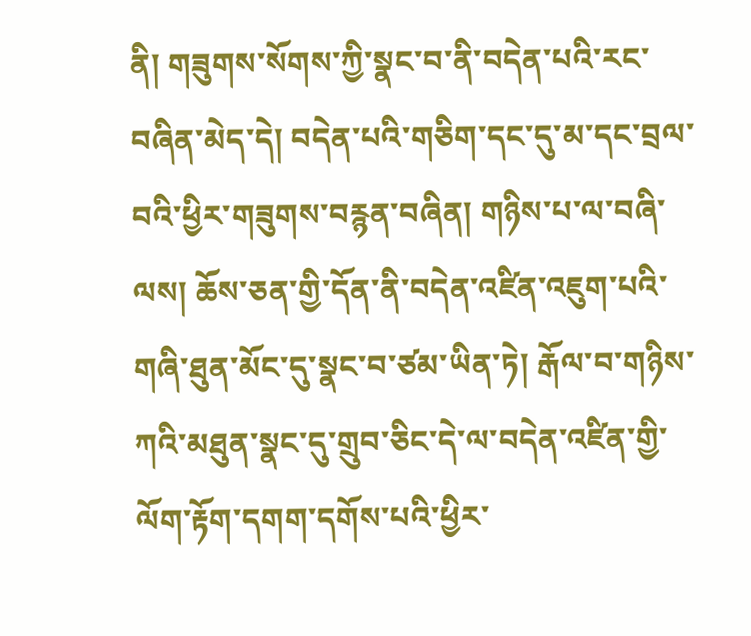ནི། གཟུགས་སོགས་ཀྱི་སྣང་བ་ནི་བདེན་པའི་རང་བཞིན་མེད་དེ། བདེན་པའི་གཅིག་དང་དུ་མ་དང་བྲལ་བའི་ཕྱིར་གཟུགས་བརྙན་བཞིན། གཉིས་པ་ལ་བཞི་ལས། ཆོས་ཅན་གྱི་དོན་ནི་བདེན་འཛིན་འཇུག་པའི་གཞི་ཐུན་མོང་དུ་སྣང་བ་ཙམ་ཡིན་ཏེ། རྒོལ་བ་གཉིས་ཀའི་མཐུན་སྣང་དུ་གྲུབ་ཅིང་དེ་ལ་བདེན་འཛིན་གྱི་ལོག་རྟོག་དགག་དགོས་པའི་ཕྱིར་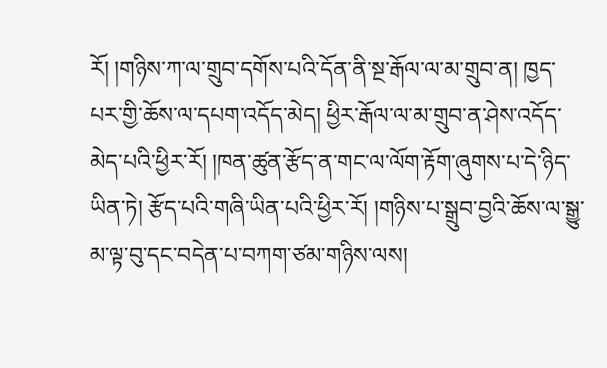རོ། །གཉིས་ཀ་ལ་གྲུབ་དགོས་པའི་དོན་ནི་སྔ་རྒོལ་ལ་མ་གྲུབ་ན། ཁྱད་པར་གྱི་ཆོས་ལ་དཔག་འདོད་མེད། ཕྱིར་རྒོལ་ལ་མ་གྲུབ་ན་ཤེས་འདོད་མེད་པའི་ཕྱིར་རོ། །ཁན་ཚུན་རྩོད་ན་གང་ལ་ལོག་རྟོག་ཞུགས་པ་དེ་ཉིད་ཡིན་ཏེ། རྩོད་པའི་གཞི་ཡིན་པའི་ཕྱིར་རོ། །གཉིས་པ་སྒྲུབ་བྱའི་ཆོས་ལ་སྒྱུ་མ་ལྟ་བུ་དང་བདེན་པ་བཀག་ཙམ་གཉིས་ལས།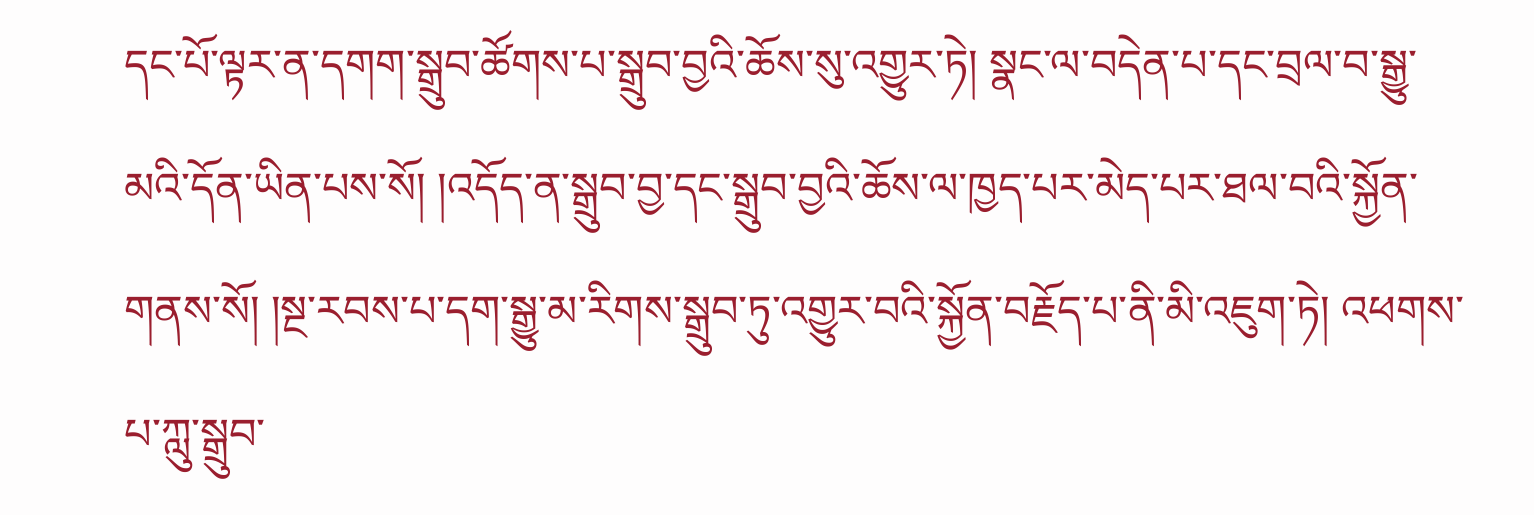དང་པོ་ལྟར་ན་དགག་སྒྲུབ་ཚོགས་པ་སྒྲུབ་བྱའི་ཆོས་སུ་འགྱུར་ཏེ། སྣང་ལ་བདེན་པ་དང་བྲལ་བ་སྒྱུ་མའི་དོན་ཡིན་པས་སོ། །འདོད་ན་སྒྲུབ་བྱ་དང་སྒྲུབ་བྱའི་ཆོས་ལ་ཁྱད་པར་མེད་པར་ཐལ་བའི་སྐྱོན་གནས་སོ། །སྔ་རབས་པ་དག་སྒྱུ་མ་རིགས་སྒྲུབ་ཏུ་འགྱུར་བའི་སྐྱོན་བརྗོད་པ་ནི་མི་འཇུག་ཏེ། འཕགས་པ་ཀླུ་སྒྲུབ་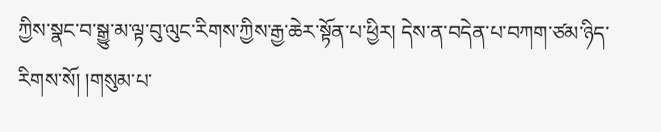ཀྱིས་སྣང་བ་སྒྱུ་མ་ལྟ་བུ་ལུང་རིགས་ཀྱིས་རྒྱ་ཆེར་སྟོན་པ་ཕྱིར། དེས་ན་བདེན་པ་བཀག་ཙམ་ཉིད་རིགས་སོ། །གསུམ་པ་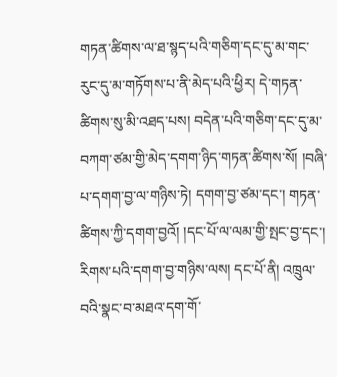གཏན་ཚིགས་ལ་ཐ་སྙད་པའི་གཅིག་དང་དུ་མ་གང་རུང་དུ་མ་གཏོགས་པ་ནི་མེད་པའི་ཕྱིར། དེ་གཏན་ཚིགས་སུ་མི་འཐད་པས། བདེན་པའི་གཅིག་དང་དུ་མ་བཀག་ཙམ་གྱི་མེད་དགག་ཉིད་གཏན་ཚིགས་སོ། །བཞི་པ་དགག་བྱ་ལ་གཉིས་ཏེ། དགག་བྱ་ཙམ་དང་། གཏན་ཚིགས་ཀྱི་དགག་བྱའོ། །དང་པོ་ལ་ལམ་གྱི་སྤང་བྱ་དང་། རིགས་པའི་དགག་བྱ་གཉིས་ལས། དང་པོ་ནི། འཁྲུལ་བའི་སྣང་བ་མཐའ་དག་གོ་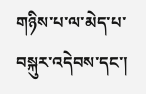གཉིས་པ་ལ་མེད་པ་བསྐུར་འདེབས་དང་།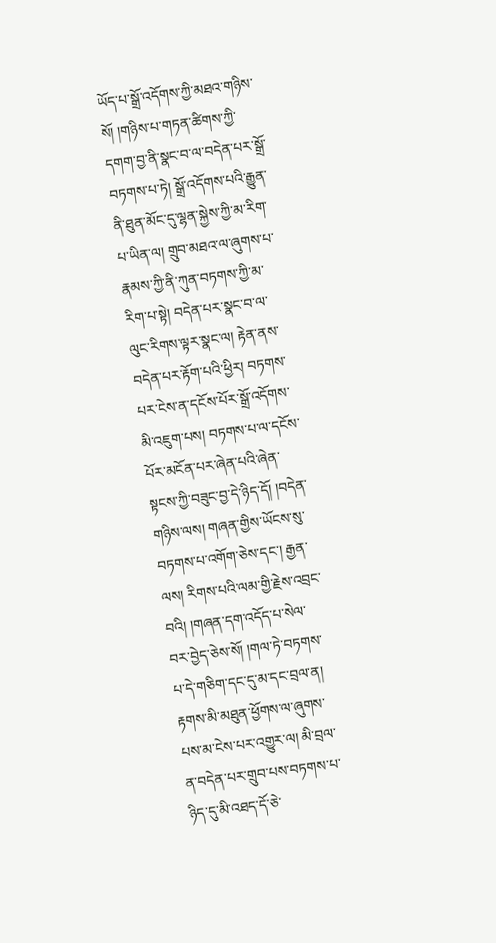ཡོད་པ་སྒྲོ་འདོགས་ཀྱི་མཐའ་གཉིས་སོ། །གཉིས་པ་གཏན་ཚིགས་ཀྱི་དགག་བྱ་ནི་སྣང་བ་ལ་བདེན་པར་སྒྲོ་བཏགས་པ་ཏེ། སྒྲོ་འདོགས་པའི་རྒྱུན་ནི་ཐུན་མོང་དུ་ལྷན་སྐྱེས་ཀྱི་མ་རིག་པ་ཡིན་ལ། གྲུབ་མཐའ་ལ་ཞུགས་པ་རྣམས་ཀྱི་ནི་ཀུན་བཏགས་ཀྱི་མ་རིག་པ་སྟེ། བདེན་པར་སྣང་བ་ལ་ལུང་རིགས་ལྟར་སྣང་ལ། རྟེན་ནས་བདེན་པར་རྟོག་པའི་ཕྱིར། བཏགས་པར་ངེས་ན་དངོས་པོར་སྒྲོ་འདོགས་མི་འཇུག་པས། བཏགས་པ་ལ་དངོས་པོར་མངོན་པར་ཞེན་པའི་ཞེན་སྟངས་ཀྱི་བཟུང་བྱ་དེ་ཉིད་དོ། །བདེན་གཉིས་ལས། གཞན་གྱིས་ཡོངས་སུ་བཏགས་པ་འགོག་ཅེས་དང་། རྒྱན་ལས། རིགས་པའི་ལམ་གྱི་རྗེས་འབྲང་བའི། །གཞན་དག་འདོད་པ་སེལ་བར་བྱེད་ཅེས་སོ། །གལ་ཏེ་བཏགས་པ་དེ་གཅིག་དང་དུ་མ་དང་བྲལ་ན། རྟགས་མི་མཐུན་ཕྱོགས་ལ་ཞུགས་པས་མ་ངེས་པར་འགྱུར་ལ། མི་བྲལ་ན་བདེན་པར་གྲུབ་པས་བཏགས་པ་ཉིད་དུ་མི་འཐད་དོ་ཅེ་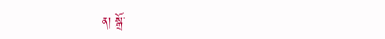ན། སྒྲོ་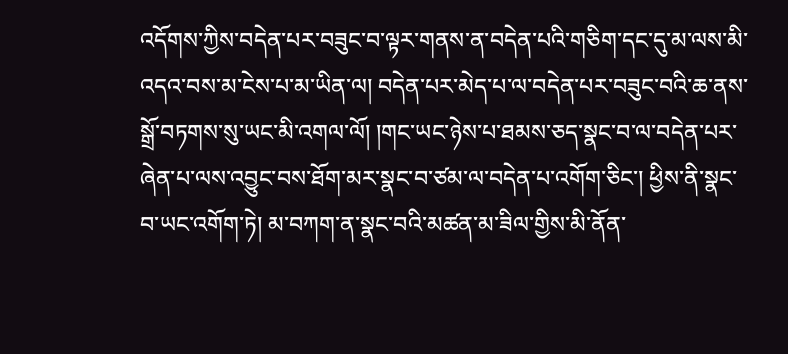འདོགས་ཀྱིས་བདེན་པར་བཟུང་བ་ལྟར་གནས་ན་བདེན་པའི་གཅིག་དང་དུ་མ་ལས་མི་འདའ་བས་མ་ངེས་པ་མ་ཡིན་ལ། བདེན་པར་མེད་པ་ལ་བདེན་པར་བཟུང་བའི་ཆ་ནས་སྒྲོ་བཏགས་སུ་ཡང་མི་འགལ་ལོ། །གང་ཡང་ཉེས་པ་ཐམས་ཅད་སྣང་བ་ལ་བདེན་པར་ཞེན་པ་ལས་འབྱུང་བས་ཐོག་མར་སྣང་བ་ཙམ་ལ་བདེན་པ་འགོག་ཅིང་། ཕྱིས་ནི་སྣང་བ་ཡང་འགོག་ཏེ། མ་བཀག་ན་སྣང་བའི་མཚན་མ་ཟིལ་གྱིས་མི་ནོན་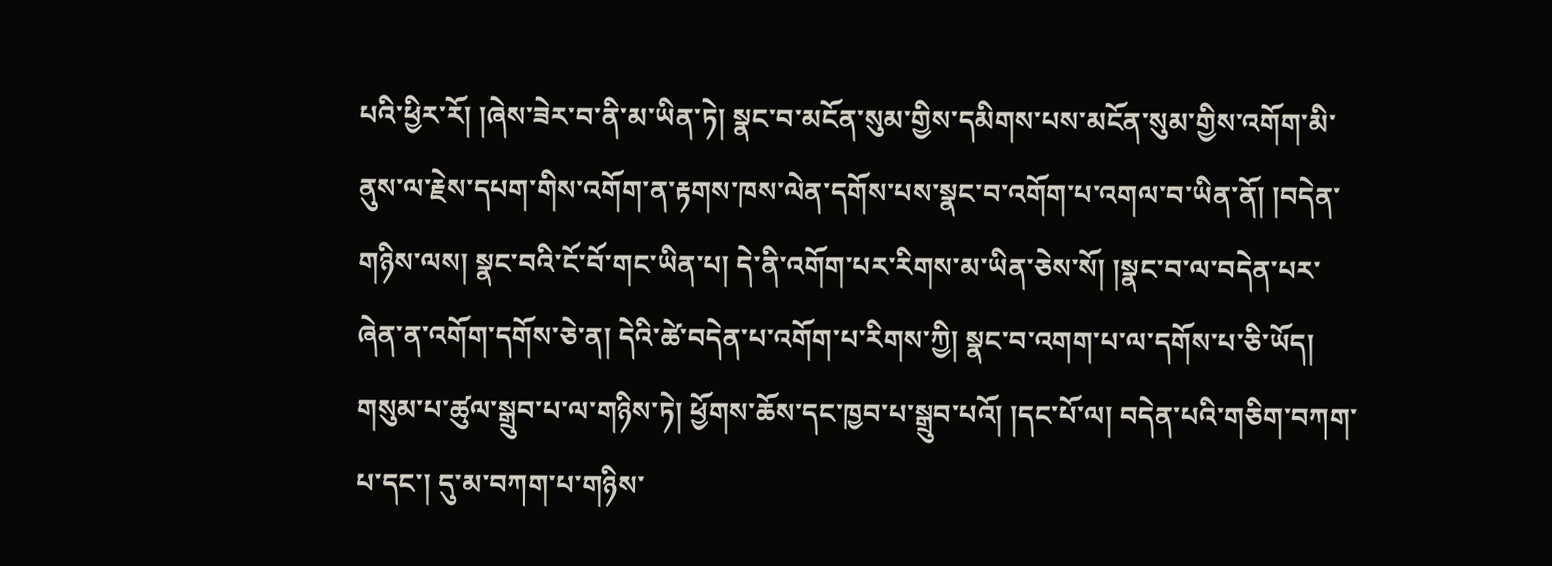པའི་ཕྱིར་རོ། །ཞེས་ཟེར་བ་ནི་མ་ཡིན་ཏེ། སྣང་བ་མངོན་སུམ་གྱིས་དམིགས་པས་མངོན་སུམ་གྱིས་འགོག་མི་ནུས་ལ་རྗེས་དཔག་གིས་འགོག་ན་རྟགས་ཁས་ལེན་དགོས་པས་སྣང་བ་འགོག་པ་འགལ་བ་ཡིན་ནོ། །བདེན་གཉིས་ལས། སྣང་བའི་ངོ་བོ་གང་ཡིན་པ། དེ་ནི་འགོག་པར་རིགས་མ་ཡིན་ཅེས་སོ། །སྣང་བ་ལ་བདེན་པར་ཞེན་ན་འགོག་དགོས་ཅེ་ན། དེའི་ཚེ་བདེན་པ་འགོག་པ་རིགས་ཀྱི། སྣང་བ་འགག་པ་ལ་དགོས་པ་ཅི་ཡོད། གསུམ་པ་ཚུལ་སྒྲུབ་པ་ལ་གཉིས་ཏེ། ཕྱོགས་ཆོས་དང་ཁྱབ་པ་སྒྲུབ་པའོ། །དང་པོ་ལ། བདེན་པའི་གཅིག་བཀག་པ་དང་། དུ་མ་བཀག་པ་གཉིས་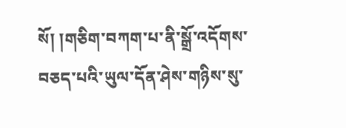སོ། །གཅིག་བཀག་པ་ནི་སྒྲོ་འདོགས་བཅད་པའི་ཡུལ་དོན་ཤེས་གཉིས་སུ་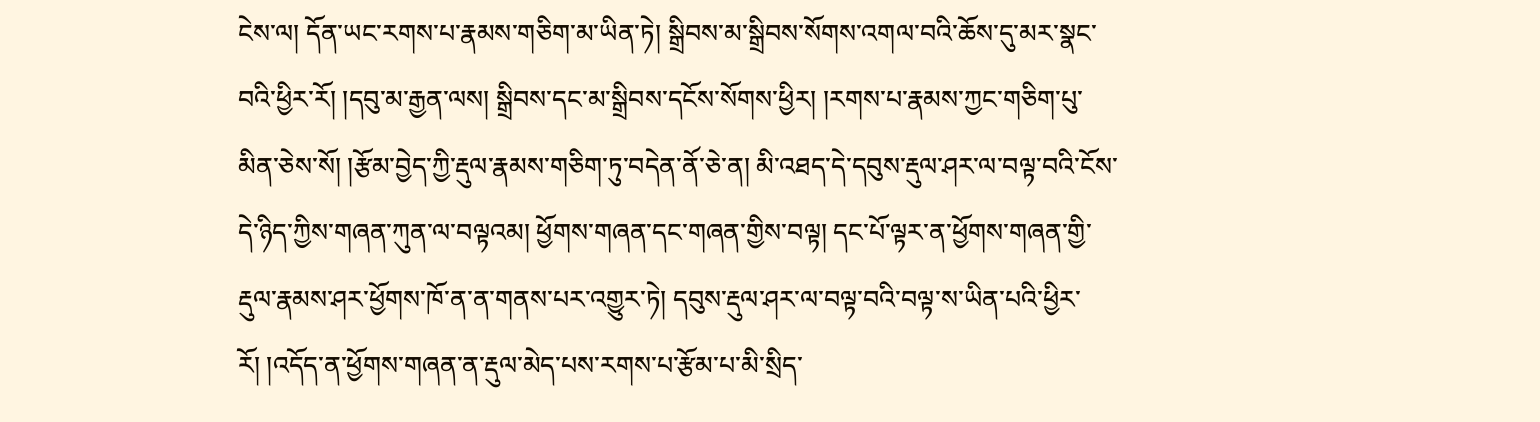ངེས་ལ། དོན་ཡང་རགས་པ་རྣམས་གཅིག་མ་ཡིན་ཏེ། སྒྲིབས་མ་སྒྲིབས་སོགས་འགལ་བའི་ཆོས་དུ་མར་སྣང་བའི་ཕྱིར་རོ། །དབུ་མ་རྒྱན་ལས། སྒྲིབས་དང་མ་སྒྲིབས་དངོས་སོགས་ཕྱིར། །རགས་པ་རྣམས་ཀྱང་གཅིག་པུ་མིན་ཅེས་སོ། །རྩོམ་བྱེད་ཀྱི་རྡུལ་རྣམས་གཅིག་ཏུ་བདེན་ནོ་ཅེ་ན། མི་འཐད་དེ་དབུས་རྡུལ་ཤར་ལ་བལྟ་བའི་ངོས་དེ་ཉིད་ཀྱིས་གཞན་ཀུན་ལ་བལྟའམ། ཕྱོགས་གཞན་དང་གཞན་གྱིས་བལྟ། དང་པོ་ལྟར་ན་ཕྱོགས་གཞན་གྱི་རྡུལ་རྣམས་ཤར་ཕྱོགས་ཁོ་ན་ན་གནས་པར་འགྱུར་ཏེ། དབུས་རྡུལ་ཤར་ལ་བལྟ་བའི་བལྟ་ས་ཡིན་པའི་ཕྱིར་རོ། །འདོད་ན་ཕྱོགས་གཞན་ན་རྡུལ་མེད་པས་རགས་པ་རྩོམ་པ་མི་སྲིད་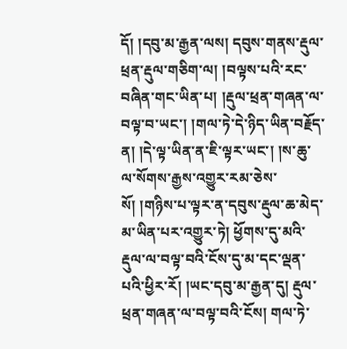དོ། །དབུ་མ་རྒྱན་ལས། དབུས་གནས་རྡུལ་ཕྲན་རྡུལ་གཅིག་ལ། །བལྟས་པའི་རང་བཞིན་གང་ཡིན་པ། །རྡུལ་ཕྲན་གཞན་ལ་བལྟ་བ་ཡང་། །གལ་ཏེ་དེ་ཉིད་ཡིན་བརྗོད་ན། །དེ་ལྟ་ཡིན་ན་ཇི་ལྟར་ཡང་། །ས་ཆུ་ལ་སོགས་རྒྱས་འགྱུར་རམ་ཅེས་སོ། །གཉིས་པ་ལྟར་ན་དབུས་རྡུལ་ཆ་མེད་མ་ཡིན་པར་འགྱུར་ཏེ། ཕྱོགས་དུ་མའི་རྡུལ་ལ་བལྟ་བའི་ངོས་དུ་མ་དང་ལྡན་པའི་ཕྱིར་རོ། །ཡང་དབུ་མ་རྒྱན་དུ། རྡུལ་ཕྲན་གཞན་ལ་བལྟ་བའི་ངོས། གལ་ཏེ་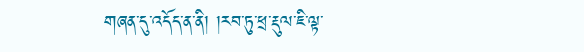གཞན་དུ་འདོད་ན་ནི། །རབ་ཏུ་ཕྲ་རྡུལ་ཇི་ལྟ་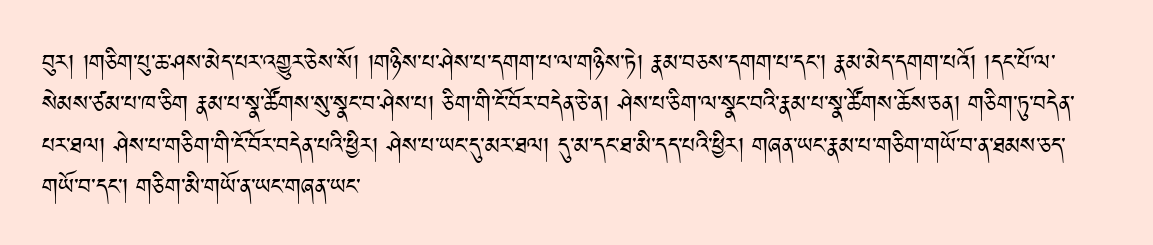བུར། །གཅིག་པུ་ཆ་ཤས་མེད་པར་འགྱུར་ཅེས་སོ། །གཉིས་པ་ཤེས་པ་དགག་པ་ལ་གཉིས་ཏེ། རྣམ་བཅས་དགག་པ་དང་། རྣམ་མེད་དགག་པའོ། །དང་པོ་ལ་སེམས་ཙམ་པ་ཁ་ཅིག རྣམ་པ་སྣ་ཚོགས་སུ་སྣང་བ་ཤེས་པ། ཅིག་གི་ངོ་བོར་བདེན་ཅེ་ན། ཤེས་པ་ཅིག་ལ་སྣང་བའི་རྣམ་པ་སྣ་ཚོགས་ཆོས་ཅན། གཅིག་ཏུ་བདེན་པར་ཐལ། ཤེས་པ་གཅིག་གི་ངོ་བོར་བདེན་པའི་ཕྱིར། ཤེས་པ་ཡང་དུ་མར་ཐལ། དུ་མ་དང་ཐ་མི་དད་པའི་ཕྱིར། གཞན་ཡང་རྣམ་པ་གཅིག་གཡོ་བ་ན་ཐམས་ཅད་གཡོ་བ་དང་། གཅིག་མི་གཡོ་ན་ཡང་གཞན་ཡང་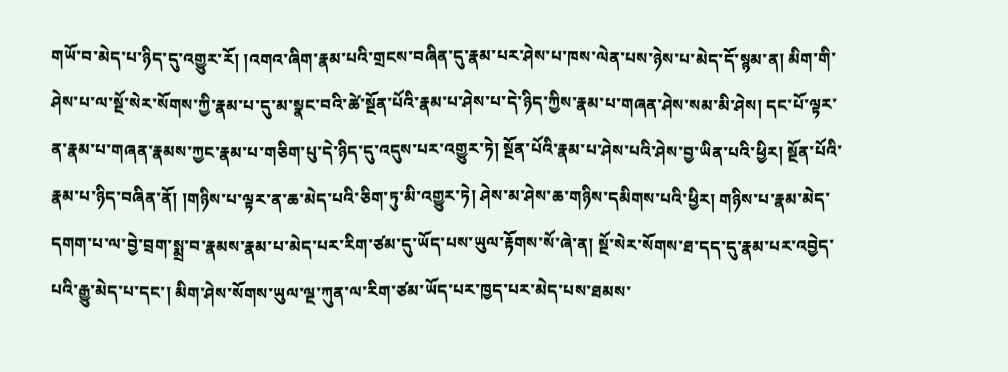གཡོ་བ་མེད་པ་ཉིད་དུ་འགྱུར་རོ། །འགའ་ཞིག་རྣམ་པའི་གྲངས་བཞིན་དུ་རྣམ་པར་ཤེས་པ་ཁས་ལེན་པས་ཉེས་པ་མེད་དོ་སྙམ་ན། མིག་གི་ཤེས་པ་ལ་སྔོ་སེར་སོགས་ཀྱི་རྣམ་པ་དུ་མ་སྣང་བའི་ཚེ་སྔོན་པོའི་རྣམ་པ་ཤེས་པ་དེ་ཉིད་ཀྱིས་རྣམ་པ་གཞན་ཤེས་སམ་མི་ཤེས། དང་པོ་ལྟར་ན་རྣམ་པ་གཞན་རྣམས་ཀྱང་རྣམ་པ་གཅིག་པུ་དེ་ཉིད་དུ་འདུས་པར་འགྱུར་ཏེ། སྔོན་པོའི་རྣམ་པ་ཤེས་པའི་ཤེས་བྱ་ཡིན་པའི་ཕྱིར། སྔོན་པོའི་རྣམ་པ་ཉིད་བཞིན་ནོ། །གཉིས་པ་ལྟར་ན་ཆ་མེད་པའི་ཅིག་ཏུ་མི་འགྱུར་ཏེ། ཤེས་མ་ཤེས་ཆ་གཉིས་དམིགས་པའི་ཕྱིར། གཉིས་པ་རྣམ་མེད་དགག་པ་ལ་བྱེ་བྲག་སྨྲ་བ་རྣམས་རྣམ་པ་མེད་པར་རིག་ཙམ་དུ་ཡོད་པས་ཡུལ་རྟོགས་སོ་ཞེ་ན། སྔོ་སེར་སོགས་ཐ་དད་དུ་རྣམ་པར་འབྱེད་པའི་རྒྱུ་མེད་པ་དང་། མིག་ཤེས་སོགས་ཡུལ་ལྔ་ཀུན་ལ་རིག་ཙམ་ཡོད་པར་ཁྱད་པར་མེད་པས་ཐམས་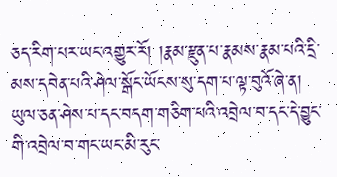ཅད་རིག་པར་ཡང་འགྱུར་རོ། །རྣམ་རྫུན་པ་རྣམས་རྣམ་པའི་དྲི་མས་དབེན་པའི་ཤེལ་སྒོང་ཡོངས་སུ་དག་པ་ལྟ་བུའོ་ཞེ་ན། ཡུལ་ཅན་ཤེས་པ་དང་བདག་གཅིག་པའི་འབྲེལ་བ་དང་དེ་བྱུང་གི་འབྲེལ་བ་གང་ཡང་མི་རུང་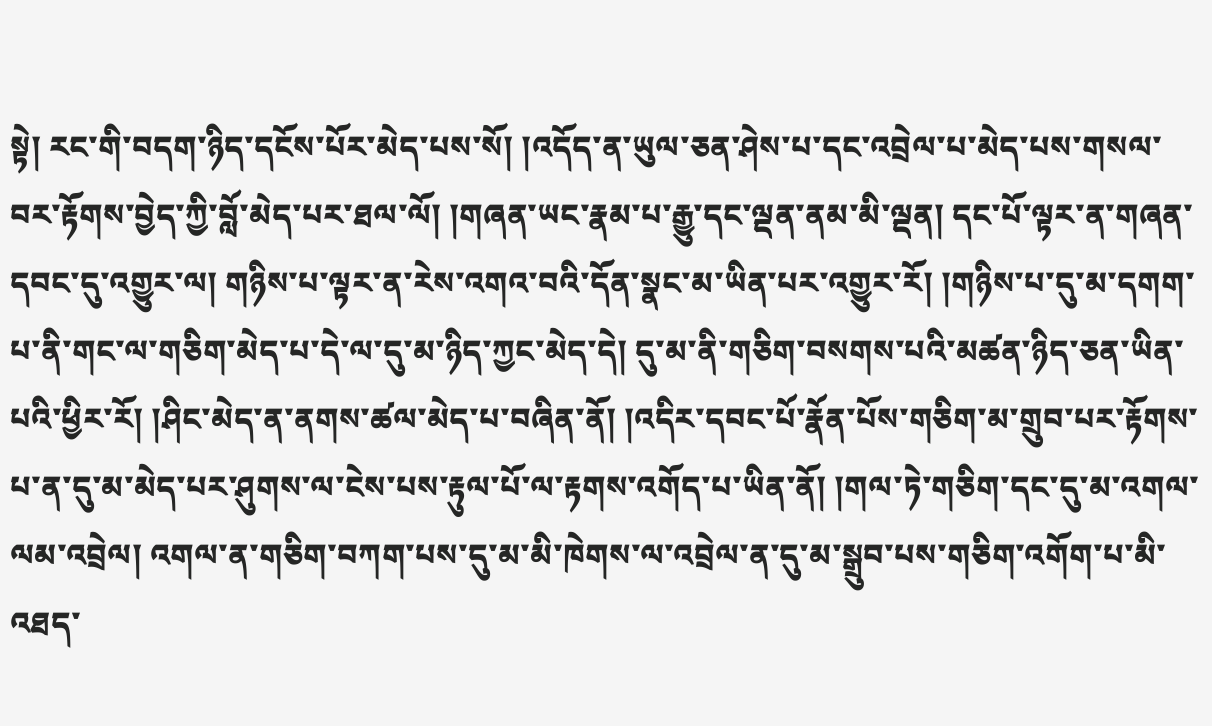སྟེ། རང་གི་བདག་ཉིད་དངོས་པོར་མེད་པས་སོ། །འདོད་ན་ཡུལ་ཅན་ཤེས་པ་དང་འབྲེལ་པ་མེད་པས་གསལ་བར་རྟོགས་བྱེད་ཀྱི་བློ་མེད་པར་ཐལ་ལོ། །གཞན་ཡང་རྣམ་པ་རྒྱུ་དང་ལྡན་ནམ་མི་ལྡན། དང་པོ་ལྟར་ན་གཞན་དབང་དུ་འགྱུར་ལ། གཉིས་པ་ལྟར་ན་རེས་འགའ་བའི་དོན་སྣང་མ་ཡིན་པར་འགྱུར་རོ། །གཉིས་པ་དུ་མ་དགག་པ་ནི་གང་ལ་གཅིག་མེད་པ་དེ་ལ་དུ་མ་ཉིད་ཀྱང་མེད་དེ། དུ་མ་ནི་གཅིག་བསགས་པའི་མཚན་ཉིད་ཅན་ཡིན་པའི་ཕྱིར་རོ། །ཤིང་མེད་ན་ནགས་ཚལ་མེད་པ་བཞིན་ནོ། །འདིར་དབང་པོ་རྣོན་པོས་གཅིག་མ་གྲུབ་པར་རྟོགས་པ་ན་དུ་མ་མེད་པར་ཤུགས་ལ་ངེས་པས་རྟུལ་པོ་ལ་རྟགས་འགོད་པ་ཡིན་ནོ། །གལ་ཏེ་གཅིག་དང་དུ་མ་འགལ་ལམ་འབྲེལ། འགལ་ན་གཅིག་བཀག་པས་དུ་མ་མི་ཁེགས་ལ་འབྲེལ་ན་དུ་མ་སྒྲུབ་པས་གཅིག་འགོག་པ་མི་འཐད་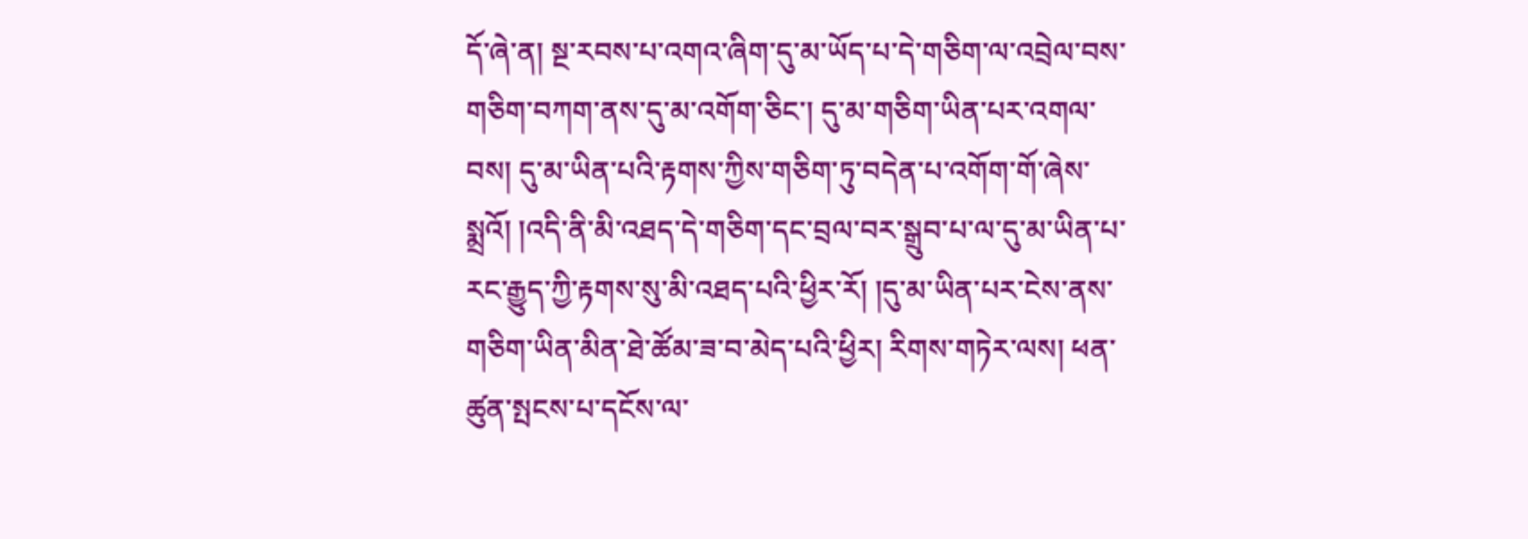དོ་ཞེ་ན། སྔ་རབས་པ་འགའ་ཞིག་དུ་མ་ཡོད་པ་དེ་གཅིག་ལ་འབྲེལ་བས་གཅིག་བཀག་ནས་དུ་མ་འགོག་ཅིང་། དུ་མ་གཅིག་ཡིན་པར་འགལ་བས། དུ་མ་ཡིན་པའི་རྟགས་ཀྱིས་གཅིག་ཏུ་བདེན་པ་འགོག་གོ་ཞེས་སྨྲའོ། །འདི་ནི་མི་འཐད་དེ་གཅིག་དང་བྲལ་བར་སྒྲུབ་པ་ལ་དུ་མ་ཡིན་པ་རང་རྒྱུད་ཀྱི་རྟགས་སུ་མི་འཐད་པའི་ཕྱིར་རོ། །དུ་མ་ཡིན་པར་ངེས་ནས་གཅིག་ཡིན་མིན་ཐེ་ཚོམ་ཟ་བ་མེད་པའི་ཕྱིར། རིགས་གཏེར་ལས། ཕན་ཚུན་སྤངས་པ་དངོས་ལ་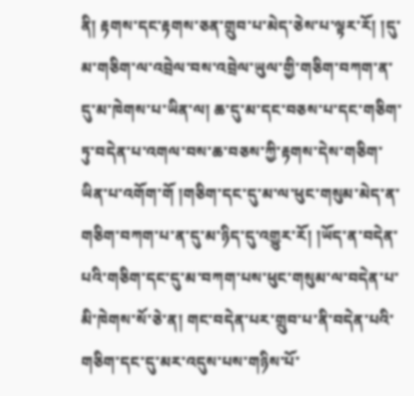ནི། རྟགས་དང་རྟགས་ཅན་གྲུབ་པ་མེད་ཅེས་པ་ལྟར་རོ། །དུ་མ་གཅིག་ལ་འབྲེལ་བས་འབྲེལ་ཡུལ་གྱི་གཅིག་བཀག་ན་དུ་མ་ཁེགས་པ་ཡིན་ལ། ཆ་དུ་མ་དང་བཅས་པ་དང་གཅིག་ཏུ་བདེན་པ་འགལ་བས་ཆ་བཅས་ཀྱི་རྟགས་དེས་གཅིག་ཡིན་པ་འགོག་གོ །གཅིག་དང་དུ་མ་ལ་ཕུང་གསུམ་མེད་ན་གཅིག་བཀག་པ་ན་དུ་མ་ཉིད་དུ་འགྱུར་རོ། །ཡོད་ན་བདེན་པའི་གཅིག་དང་དུ་མ་བཀག་པས་ཕུང་གསུམ་ལ་བདེན་པ་མི་ཁེགས་སོ་ཅེ་ན། གང་བདེན་པར་གྲུབ་པ་ནི་བདེན་པའི་གཅིག་དང་དུ་མར་འདུས་པས་གཉིས་པོ་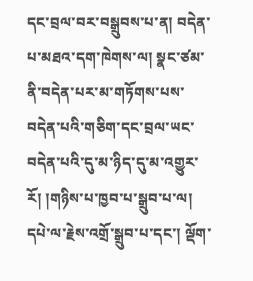དང་བྲལ་བར་བསྒྲུབས་པ་ན། བདེན་པ་མཐའ་དག་ཁེགས་ལ། སྣང་ཙམ་ནི་བདེན་པར་མ་གཏོགས་པས་བདེན་པའི་གཅིག་དང་བྲལ་ཡང་བདེན་པའི་དུ་མ་ཉིད་དུ་མ་འགྱུར་རོ། །གཉིས་པ་ཁྱབ་པ་སྒྲུབ་པ་ལ། དཔེ་ལ་རྗེས་འགྲོ་སྒྲུབ་པ་དང་། ལྡོག་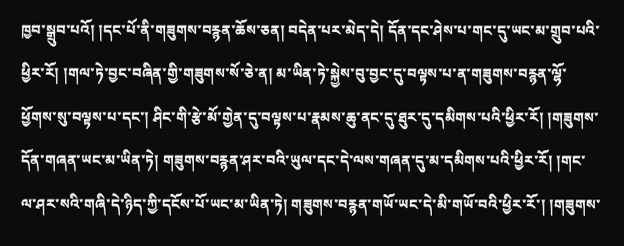ཁྱབ་སྒྲུབ་པའོ། །དང་པོ་ནི་གཟུགས་བརྙན་ཆོས་ཅན། བདེན་པར་མེད་དེ། དོན་དང་ཤེས་པ་གང་དུ་ཡང་མ་གྲུབ་པའི་ཕྱིར་རོ། །གལ་ཏེ་བྱང་བཞིན་གྱི་གཟུགས་སོ་ཅེ་ན། མ་ཡིན་ཏེ་སྐྱེས་བུ་བྱང་དུ་བལྟས་པ་ན་གཟུགས་བརྙན་ལྷོ་ཕྱོགས་སུ་བལྟས་པ་དང་། ཤིང་གི་རྩེ་མོ་གྱེན་དུ་བལྟས་པ་རྣམས་ཆུ་ནང་དུ་ཐུར་དུ་དམིགས་པའི་ཕྱིར་རོ། །གཟུགས་དོན་གཞན་ཡང་མ་ཡིན་ཏེ། གཟུགས་བརྙན་ཤར་བའི་ཡུལ་དང་དེ་ལས་གཞན་དུ་མ་དམིགས་པའི་ཕྱིར་རོ། །གང་ལ་ཤར་སའི་གཞི་དེ་ཉིད་ཀྱི་དངོས་པོ་ཡང་མ་ཡིན་ཏེ། གཟུགས་བརྙན་གཡོ་ཡང་དེ་མི་གཡོ་བའི་ཕྱིར་རོ་། །གཟུགས་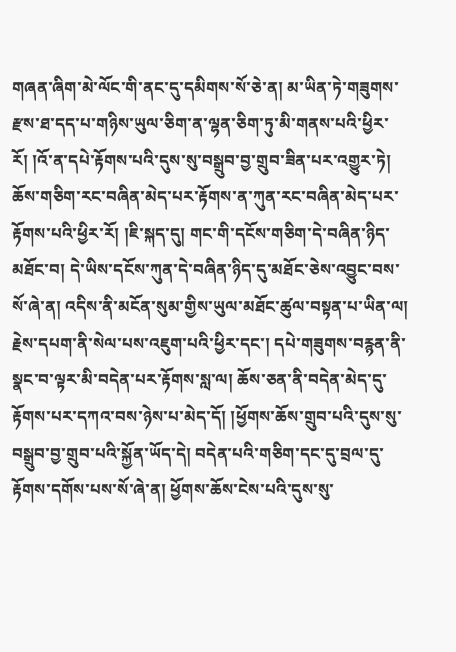གཞན་ཞིག་མེ་ལོང་གི་ནང་དུ་དམིགས་སོ་ཅེ་ན། མ་ཡིན་ཏེ་གཟུགས་རྫས་ཐ་དད་པ་གཉིས་ཡུལ་ཅིག་ན་ལྷན་ཅིག་ཏུ་མི་གནས་པའི་ཕྱིར་རོ། །འོ་ན་དཔེ་རྟོགས་པའི་དུས་སུ་བསྒྲུབ་བྱ་གྲུབ་ཟིན་པར་འགྱུར་ཏེ། ཆོས་གཅིག་རང་བཞིན་མེད་པར་རྟོགས་ན་ཀུན་རང་བཞིན་མེད་པར་རྟོགས་པའི་ཕྱིར་རོ། །ཇི་སྐད་དུ། གང་གི་དངོས་གཅིག་དེ་བཞིན་ཉིད་མཐོང་བ། དེ་ཡིས་དངོས་ཀུན་དེ་བཞིན་ཉིད་དུ་མཐོང་ཅེས་འབྱུང་བས་སོ་ཞེ་ན། འདིས་ནི་མངོན་སུམ་གྱིས་ཡུལ་མཐོང་ཚུལ་བསྟན་པ་ཡིན་ལ། རྗེས་དཔག་ནི་སེལ་པས་འཇུག་པའི་ཕྱིར་དང་། དཔེ་གཟུགས་བརྙན་ནི་སྣང་བ་ལྟར་མི་བདེན་པར་རྟོགས་སླ་ལ། ཆོས་ཅན་ནི་བདེན་མེད་དུ་རྟོགས་པར་དཀའ་བས་ཉེས་པ་མེད་དོ། །ཕྱོགས་ཆོས་གྲུབ་པའི་དུས་སུ་བསྒྲུབ་བྱ་གྲུབ་པའི་སྐྱོན་ཡོད་དེ། བདེན་པའི་གཅིག་དང་དུ་བྲལ་དུ་རྟོགས་དགོས་པས་སོ་ཞེ་ན། ཕྱོགས་ཆོས་ངེས་པའི་དུས་སུ་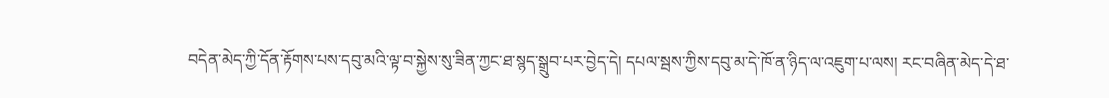བདེན་མེད་ཀྱི་དོན་རྟོགས་པས་དབུ་མའི་ལྟ་བ་སྐྱེས་སུ་ཟིན་ཀྱང་ཐ་སྙད་སྒྲུབ་པར་བྱེད་དེ། དཔལ་སྦས་ཀྱིས་དབུ་མ་དེ་ཁོ་ན་ཉིད་ལ་འཇུག་པ་ལས། རང་བཞིན་མེད་དེ་ཐ་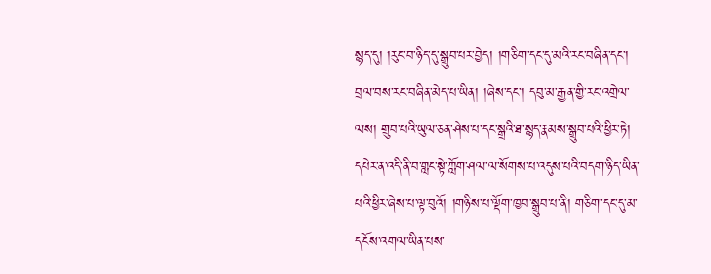སྙད་དུ། །རུང་བ་ཉིད་དུ་སྒྲུབ་པར་བྱེད། །གཅིག་དང་དུ་མའི་རང་བཞིན་དང་། བྲལ་བས་རང་བཞིན་མེད་པ་ཡིན། །ཞེས་དང་། དབུ་མ་རྒྱན་གྱི་རང་འགྲེལ་ལས། གྲུབ་པའི་ཡུལ་ཅན་ཤེས་པ་དང་སྒྲའི་ཐ་སྙད་རྣམས་སྒྲུབ་པའི་ཕྱིར་ཏེ། དཔེར་ན་འདི་ནི་བ་གླང་སྟེ་ཀློག་ཤལ་ལ་སོགས་པ་འདུས་པའི་བདག་ཉིད་ཡིན་པའི་ཕྱིར་ཞེས་པ་ལྟ་བུའོ། །གཉིས་པ་ལྡོག་ཁྱབ་སྒྲུབ་པ་ནི། གཅིག་དང་དུ་མ་དངོས་འགལ་ཡིན་པས་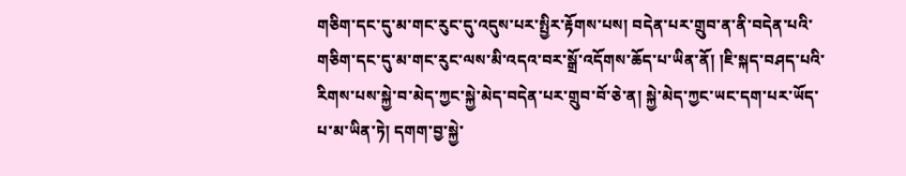གཅིག་དང་དུ་མ་གང་རུང་དུ་འདུས་པར་སྤྱིར་རྟོགས་པས། བདེན་པར་གྲུབ་ན་ནི་བདེན་པའི་གཅིག་དང་དུ་མ་གང་རུང་ལས་མི་འདའ་བར་སྒྲོ་འདོགས་ཆོད་པ་ཡིན་ནོ། །ཇི་སྐད་བཤད་པའི་རིགས་པས་སྐྱེ་བ་མེད་ཀྱང་སྐྱེ་མེད་བདེན་པར་གྲུབ་བོ་ཅེ་ན། སྐྱེ་མེད་ཀྱང་ཡང་དག་པར་ཡོད་པ་མ་ཡིན་ཏེ། དགག་བྱ་སྐྱེ་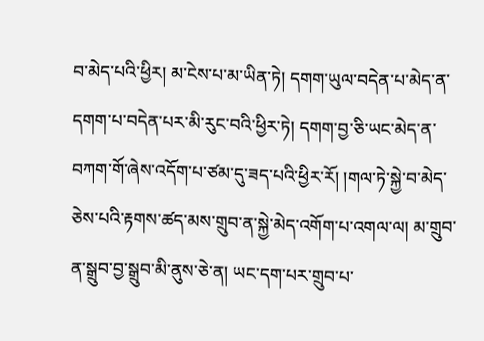བ་མེད་པའི་ཕྱིར། མ་ངེས་པ་མ་ཡིན་ཏེ། དགག་ཡུལ་བདེན་པ་མེད་ན་དགག་པ་བདེན་པར་མི་རུང་བའི་ཕྱིར་ཏེ། དགག་བྱ་ཅི་ཡང་མེད་ན་བཀག་གོ་ཞེས་འདོག་པ་ཙམ་དུ་ཟད་པའི་ཕྱིར་རོ། །གལ་ཏེ་སྐྱེ་བ་མེད་ཅེས་པའི་རྟགས་ཚད་མས་གྲུབ་ན་སྐྱེ་མེད་འགོག་པ་འགལ་ལ། མ་གྲུབ་ན་སྒྲུབ་བྱ་སྒྲུབ་མི་ནུས་ཅེ་ན། ཡང་དག་པར་གྲུབ་པ་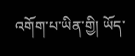འགོག་པ་ཡིན་གྱི། ཡོད་